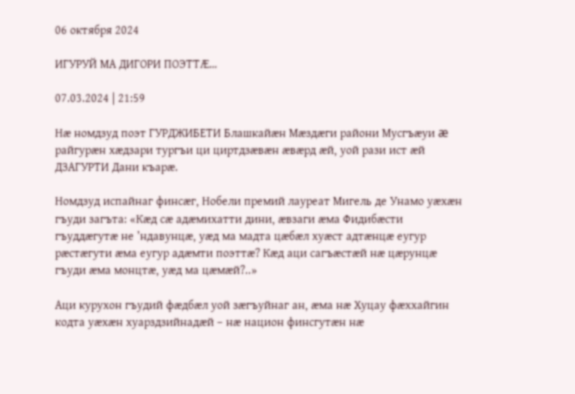06 октября 2024

ИГУРУЙ МА ДИГОРИ ПОЭТТÆ…

07.03.2024 | 21:59

Нæ номдзуд поэт ГУРДЖИБЕТИ Блашкайæн Мæздæги райони Мусгъæуи æ райгурæн хæдзари тургъи ци циртдзæвæн æвæрд æй, уой рази ист æй ДЗАГУРТИ Дани къарæ.

Номдзуд испайнаг финсæг, Нобели премий лауреат Мигель де Унамо уæхæн гъуди загъта: «Кæд сæ адæмихатти дини, æвзаги æма Фидибæсти гъуддæгутæ не ’ндавунцæ, уæд ма мадта цæбæл хуæст адтæнцæ еугур рæстæгути æма еугур адæмти поэттæ? Кæд аци сагъæстæй нæ цæрунцæ гъуди æма монцтæ, уæд ма цæмæй?..»

Аци курухон гъудий фæдбæл уой зæгъуйнаг ан, æма нæ Хуцау фæххайгин кодта уæхæн хуарздзийнадæй – нæ национ финсгутæн нæ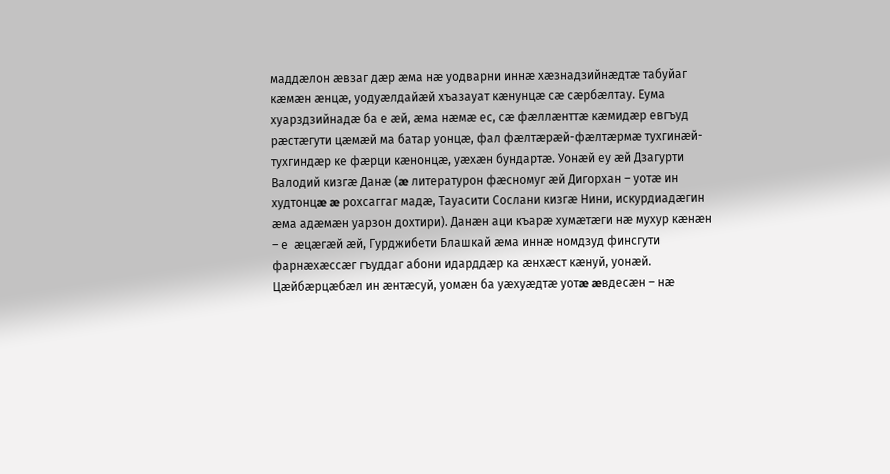маддæлон æвзаг дæр æма нæ уодварни иннæ хæзнадзийнæдтæ табуйаг кæмæн æнцæ, уодуæлдайæй хъазауат кæнунцæ сæ сæрбæлтау. Еума хуарздзийнадæ ба е æй, æма нæмæ ес, сæ фæллæнттæ кæмидæр евгъуд рæстæгути цæмæй ма батар уонцæ, фал фæлтæрæй-фæлтæрмæ тухгинæй-тухгиндæр ке фæрци кæнонцæ, уæхæн бундартæ. Уонæй еу æй Дзагурти Валодий кизгæ Данæ (æ литературон фæсномуг æй Дигорхан – уотæ ин худтонцæ æ рохсаггаг мадæ, Тауасити Сослани кизгæ Нини, искурдиадæгин æма адæмæн уарзон дохтири). Данæн аци къарæ хумæтæги нæ мухур кæнæн – е  æцæгæй æй, Гурджибети Блашкай æма иннæ номдзуд финсгути фарнæхæссæг гъуддаг абони идарддæр ка æнхæст кæнуй, уонæй. Цæйбæрцæбæл ин æнтæсуй, уомæн ба уæхуæдтæ уотæ æвдесæн – нæ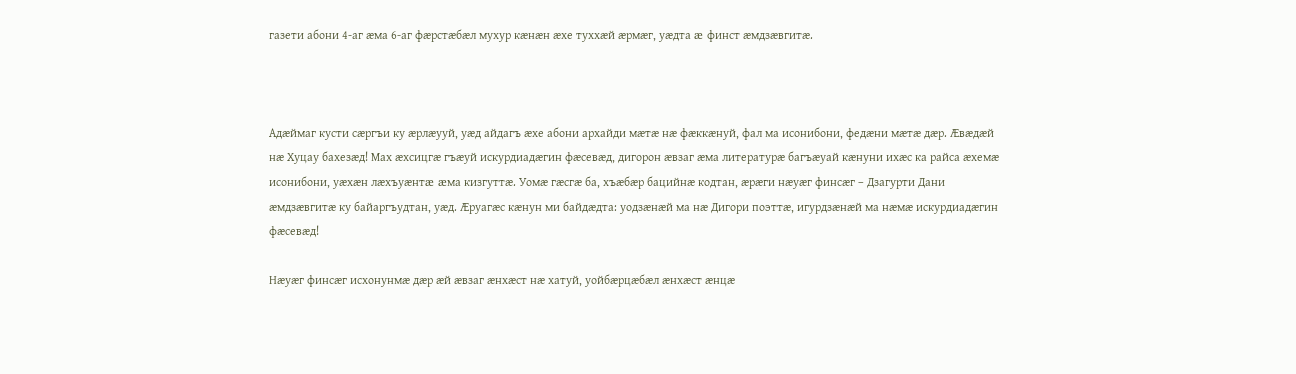газети абони 4-аг æма 6-аг фæрстæбæл мухур кæнæн æхе туххæй æрмæг, уæдта æ финст æмдзæвгитæ.



Адæймаг кусти сæргъи ку æрлæууй, уæд айдагъ æхе абони архайди мæтæ нæ фæккæнуй, фал ма исонибони, федæни мæтæ дæр. Æвæдæй нæ Хуцау бахезæд! Мах æхсицгæ гъæуй искурдиадæгин фæсевæд, дигорон æвзаг æма литературæ багъæуай кæнуни ихæс ка райса æхемæ исонибони, уæхæн лæхъуæнтæ æма кизгуттæ. Уомæ гæсгæ ба, хъæбæр бацийнæ кодтан, æрæги нæуæг финсæг – Дзагурти Дани æмдзæвгитæ ку байаргъудтан, уæд. Æруагæс кæнун ми байдæдта: уодзæнæй ма нæ Дигори поэттæ, игурдзæнæй ма нæмæ искурдиадæгин фæсевæд!

Нæуæг финсæг исхонунмæ дæр æй æвзаг æнхæст нæ хатуй, уойбæрцæбæл æнхæст æнцæ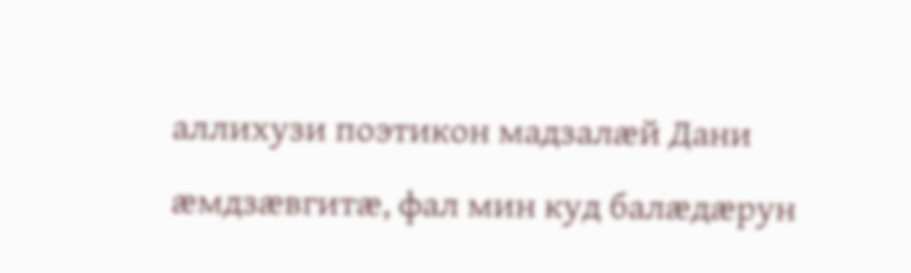аллихузи поэтикон мадзалæй Дани æмдзæвгитæ, фал мин куд балæдæрун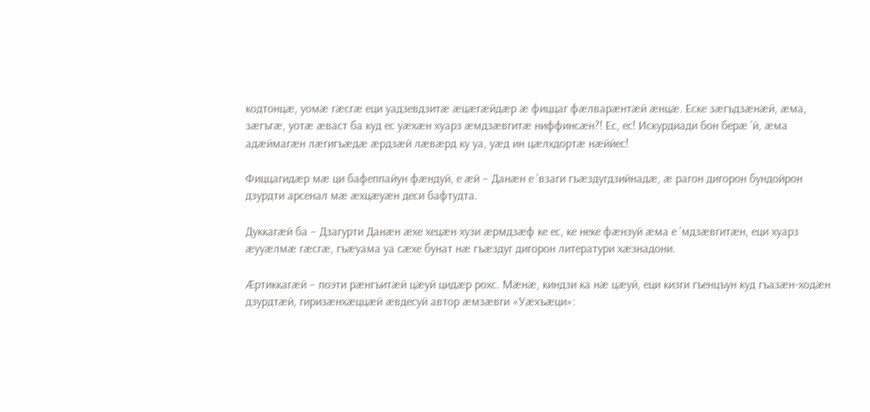кодтонцæ, уомæ гæсгæ еци уадзевдзитæ æцæгæйдæр æ фиццаг фæлварæнтæй æнцæ. Еске зæгъдзæнæй, æма, зæгъгæ, уотæ æваст ба куд ес уæхæн хуарз æмдзæвгитæ ниффинсæн?! Ес, ес! Искурдиади бон берæ ’й, æма адæймагæн лæгигъæдæ æрдзæй лæвæрд ку уа, уæд ин цæлхдортæ нæййес!

Фиццагидæр мæ ци бафеппайун фæндуй, е æй – Данæн е ’взаги гъæздугдзийнадæ, æ рагон дигорон бундойрон дзурдти арсенал мæ æхцæуæн деси бафтудта.

Дуккагæй ба – Дзагурти Данæн æхе хецæн хузи æрмдзæф ке ес, ке неке фæнзуй æма е ’мдзæвгитæн, еци хуарз æууæлмæ гæсгæ, гъæуама уа сæхе бунат нæ гъæздуг дигорон литератури хæзнадони.

Æртиккагæй – поэти рæнгъитæй цæуй цидæр рохс. Мæнæ, киндзи ка нæ цæуй, еци кизги гъенцъун куд гъазæн-ходæн дзурдтæй, гиризæнхæццæй æвдесуй автор æмзæвги «Уæхъæци»: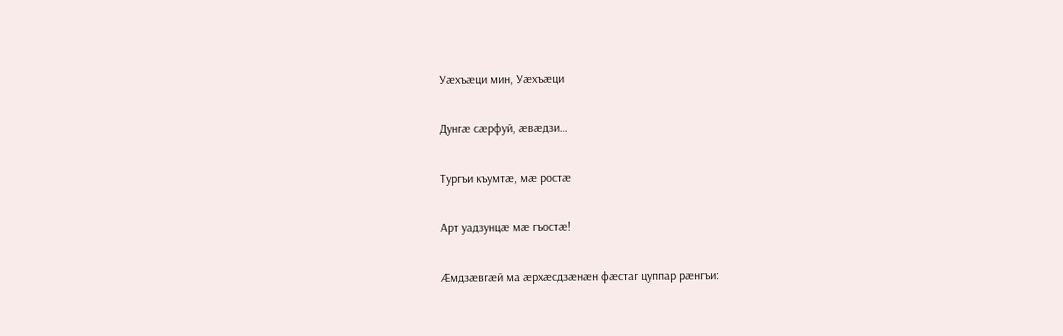Уæхъæци мин, Уæхъæци

Дунгæ сæрфуй, æвæдзи…

Тургъи къумтæ, мæ ростæ

Арт уадзунцæ мæ гъостæ!

Æмдзæвгæй ма æрхæсдзæнæн фæстаг цуппар рæнгъи: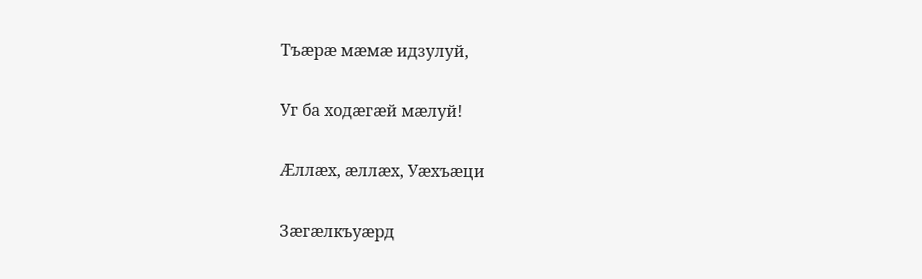Тъæрæ мæмæ идзулуй,

Уг ба ходæгæй мæлуй!

Æллæх, æллæх, Уæхъæци

Зæгæлкъуæрд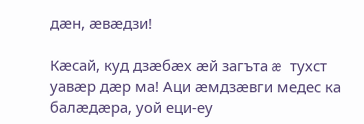дæн, æвæдзи!

Кæсай, куд дзæбæх æй загъта æ тухст уавæр дæр ма! Аци æмдзæвги медес ка балæдæра, уой еци-еу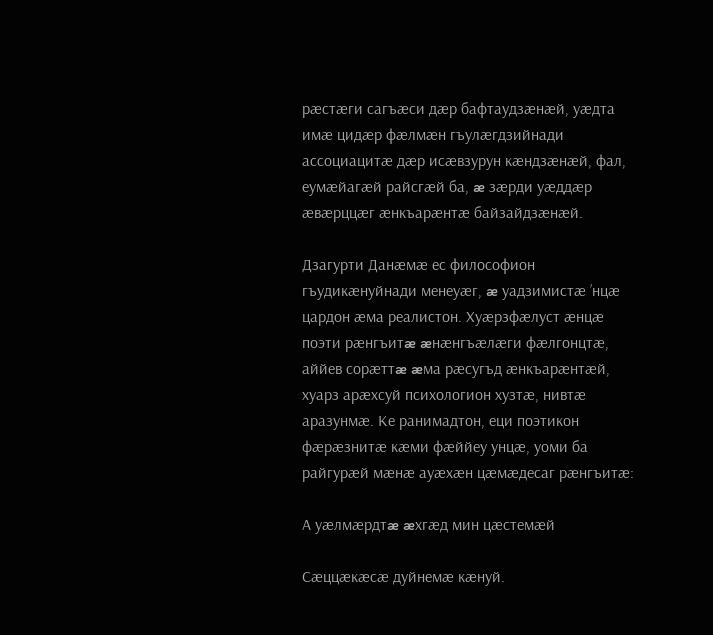рæстæги сагъæси дæр бафтаудзæнæй, уæдта имæ цидæр фæлмæн гъулæгдзийнади ассоциацитæ дæр исæвзурун кæндзæнæй, фал, еумæйагæй райсгæй ба, æ зæрди уæддæр  æвæрццæг æнкъарæнтæ байзайдзæнæй.

Дзагурти Данæмæ ес философион гъудикæнуйнади менеуæг, æ уадзимистæ ’нцæ цардон æма реалистон. Хуæрзфæлуст æнцæ поэти рæнгъитæ æнæнгъæлæги фæлгонцтæ, аййев сорæттæ æма рæсугъд æнкъарæнтæй, хуарз арæхсуй психологион хузтæ, нивтæ аразунмæ. Ке ранимадтон, еци поэтикон фæрæзнитæ кæми фæййеу унцæ, уоми ба райгурæй мæнæ ауæхæн цæмæдесаг рæнгъитæ:

А уæлмæрдтæ æхгæд мин цæстемæй

Сæццæкæсæ дуйнемæ кæнуй.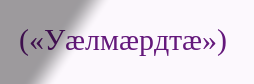(«Уæлмæрдтæ»)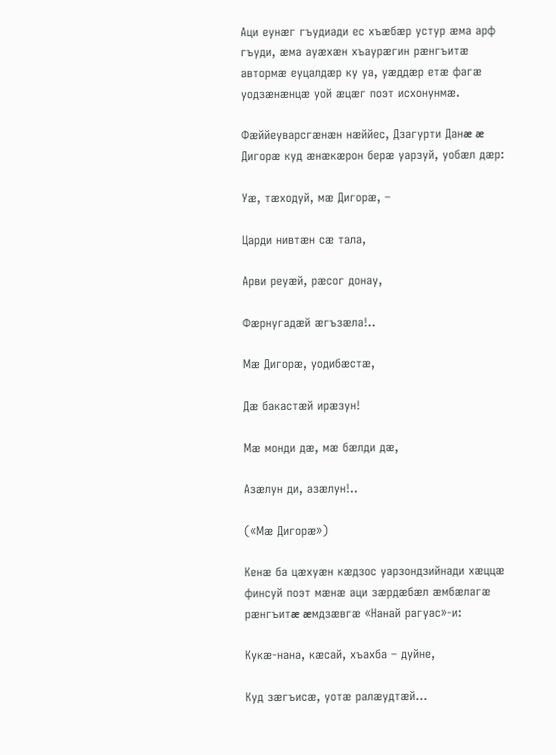Аци еунæг гъудиади ес хъæбæр устур æма арф гъуди, æма ауæхæн хъаурæгин рæнгъитæ автормæ еуцалдæр ку уа, уæддæр етæ фагæ уодзæнæнцæ уой æцæг поэт исхонунмæ.

Фæййеуварсгæнæн нæййес, Дзагурти Данæ æ Дигорæ куд æнæкæрон берæ уарзуй, уобæл дæр:

Уæ, тæходуй, мæ Дигорæ, –

Царди нивтæн сæ тала,

Арви реуæй, рæсог донау,

Фæрнугадæй æгъзæла!..

Мæ Дигорæ, уодибæстæ,

Дæ бакастæй ирæзун!

Мæ монди дæ, мæ бæлди дæ,

Азæлун ди, азæлун!..

(«Мæ Дигорæ»)

Кенæ ба цæхуæн кæдзос уарзондзийнади хæццæ финсуй поэт мæнæ аци зæрдæбæл æмбæлагæ рæнгъитæ æмдзæвгæ «Нанай рагуас»-и:

Кукæ-нана, кæсай, хъахба – дуйне,

Куд зæгъисæ, уотæ ралæудтæй…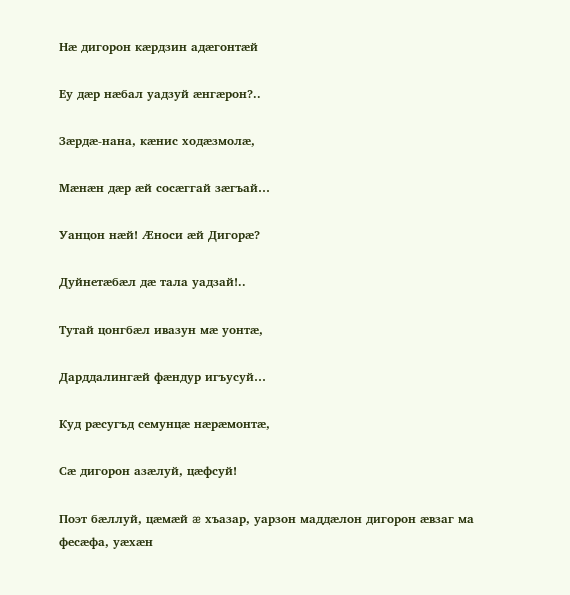Нæ дигорон кæрдзин адæгонтæй

Еу дæр нæбал уадзуй æнгæрон?..

Зæрдæ-нана, кæнис ходæзмолæ,

Мæнæн дæр æй сосæггай зæгъай…

Уанцон нæй! Æноси æй Дигорæ?

Дуйнетæбæл дæ тала уадзай!..

Тутай цонгбæл ивазун мæ уонтæ,

Дарддалингæй фæндур игъусуй…

Куд рæсугъд семунцæ нæрæмонтæ,

Сæ дигорон азæлуй, цæфсуй!

Поэт бæллуй, цæмæй æ хъазар, уарзон маддæлон дигорон æвзаг ма фесæфа, уæхæн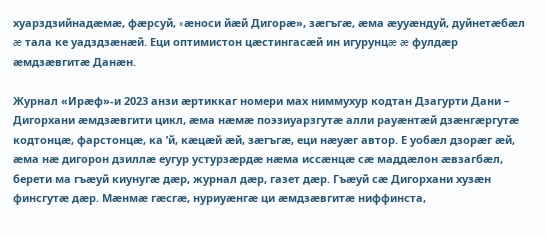хуарздзийнадæмæ, фæрсуй, «æноси йæй Дигорæ», зæгъгæ, æма æууæндуй, дуйнетæбæл æ тала ке уадздзæнæй. Еци оптимистон цæстингасæй ин игурунцæ æ фулдæр æмдзæвгитæ Данæн.

Журнал «Ирæф»-и 2023 анзи æртиккаг номери мах ниммухур кодтан Дзагурти Дани – Дигорхани æмдзæвгити цикл, æма нæмæ поэзиуарзгутæ алли рауæнтæй дзæнгæргутæ кодтонцæ, фарстонцæ, ка ’й, кæцæй æй, зæгъгæ, еци нæуæг автор. Е уобæл дзорæг æй, æма нæ дигорон дзиллæ еугур устурзæрдæ нæма иссæнцæ сæ маддæлон æвзагбæл, берети ма гъæуй киунугæ дæр, журнал дæр, газет дæр. Гъæуй сæ Дигорхани хузæн финсгутæ дæр. Мæнмæ гæсгæ, нуриуæнгæ ци æмдзæвгитæ ниффинста,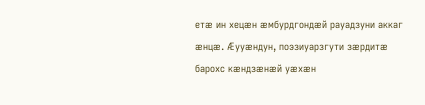етæ ин хецæн æмбурдгондæй рауадзуни аккаг æнцæ. Æууæндун, поэзиуарзгути зæрдитæ барохс кæндзæнæй уæхæн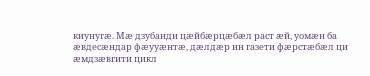киунугæ. Мæ дзубанди цæйбæрцæбæл раст æй, уомæн ба æвдесæндар фæууæнтæ, дæлдæр ин газети фæрстæбæл ци æмдзæвгити цикл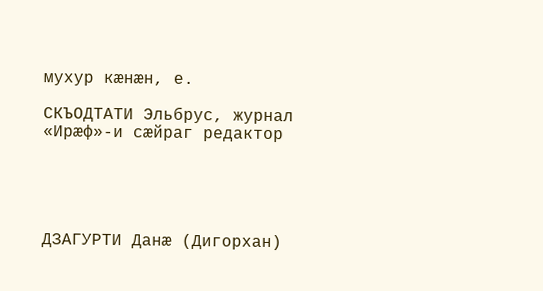мухур кæнæн, е.

СКЪОДТАТИ Эльбрус, журнал «Ирæф»-и сæйраг редактор





ДЗАГУРТИ Данæ (Дигорхан)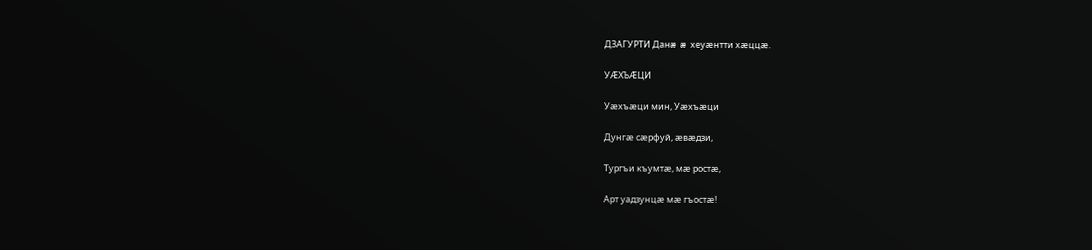ДЗАГУРТИ Данæ æ хеуæнтти хæццæ.

УÆХЪÆЦИ

Уæхъæци мин, Уæхъæци

Дунгæ сæрфуй, æвæдзи,

Тургъи къумтæ, мæ ростæ,

Арт уадзунцæ мæ гъостæ!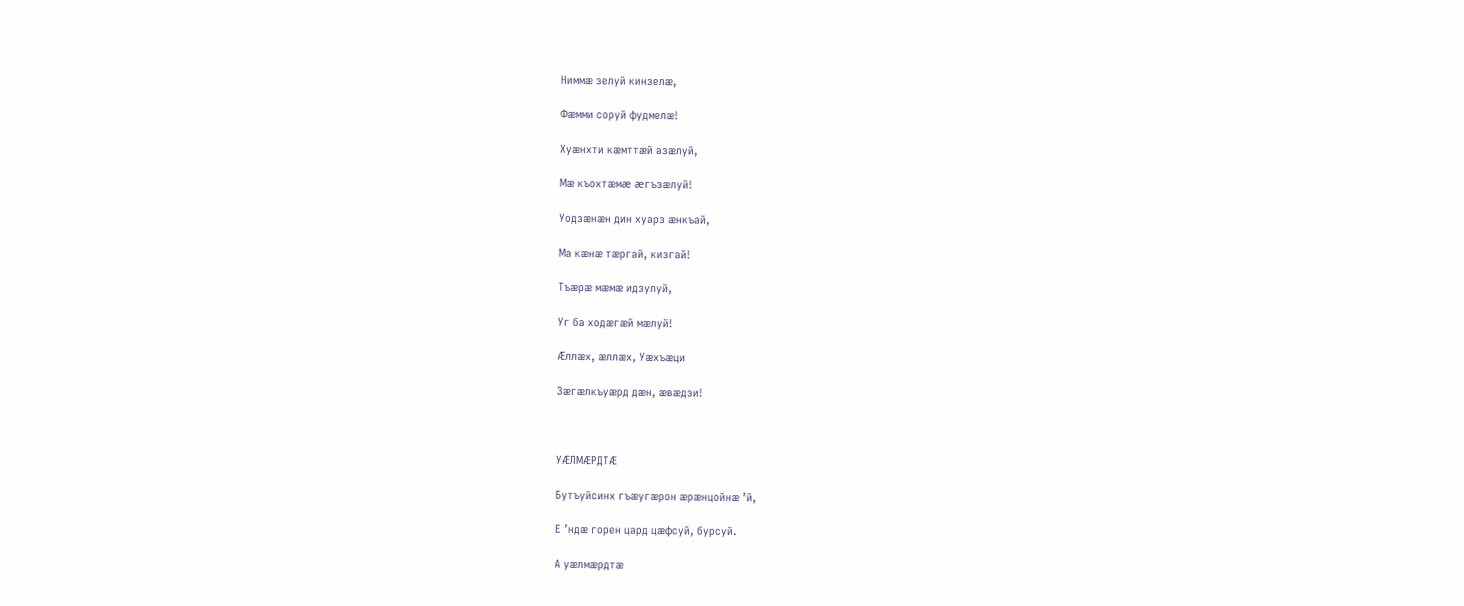Ниммæ зелуй кинзелæ,

Фæмми соруй фудмелæ!

Хуæнхти кæмттæй азæлуй,

Мæ къохтæмæ æгъзæлуй!

Уодзæнæн дин хуарз æнкъай,

Ма кæнæ тæргай, кизгай!

Тъæрæ мæмæ идзулуй,

Уг ба ходæгæй мæлуй!

Æллæх, æллæх, Уæхъæци

Зæгæлкъуæрд дæн, æвæдзи!



УÆЛМÆРДТÆ

Бутъуйсинх гъæугæрон æрæнцойнæ ’й,

Е ’ндæ горен цард цæфсуй, бурсуй.

А уæлмæрдтæ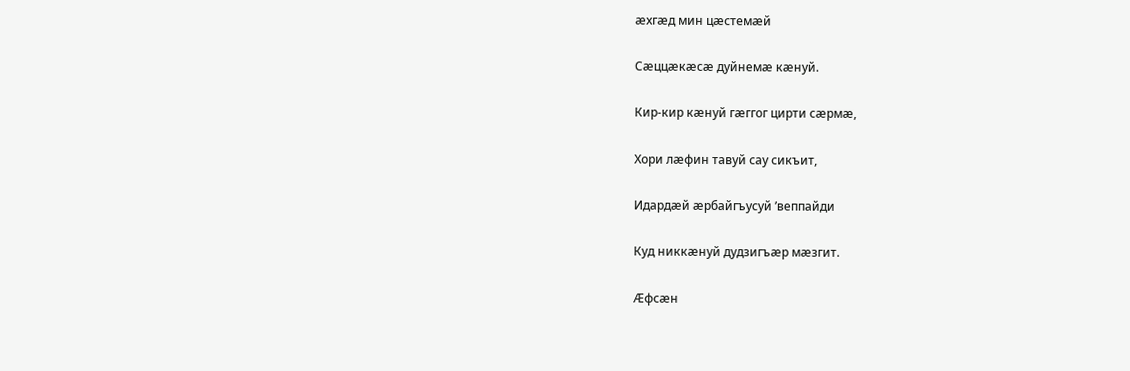æхгæд мин цæстемæй

Сæццæкæсæ дуйнемæ кæнуй.

Кир-кир кæнуй гæггог цирти сæрмæ,

Хори лæфин тавуй сау сикъит,

Идардæй æрбайгъусуй ’веппайди

Куд никкæнуй дудзигъæр мæзгит.

Æфсæн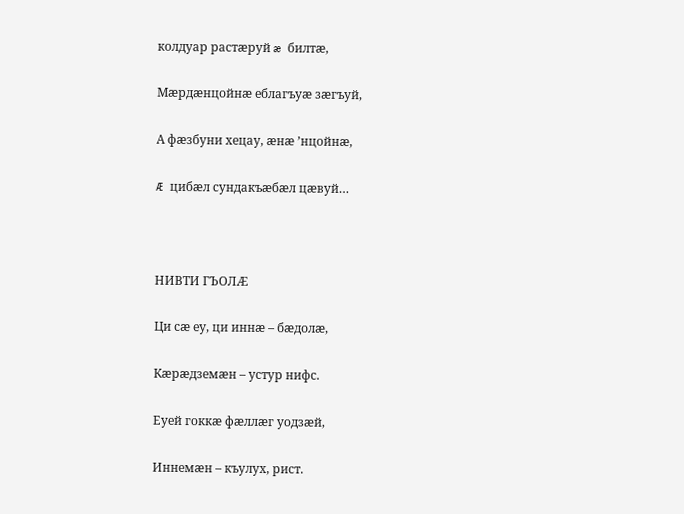колдуар растæруй æ билтæ,

Мæрдæнцойнæ еблагъуæ зæгъуй,

А фæзбуни хецау, æнæ ’нцойнæ,

Æ цибæл сундакъæбæл цæвуй…



НИВТИ ГЪОЛÆ

Ци сæ еу, ци иннæ – бæдолæ,

Кæрæдземæн – устур нифс.

Еуей гоккæ фæллæг уодзæй,

Иннемæн – къулух, рист.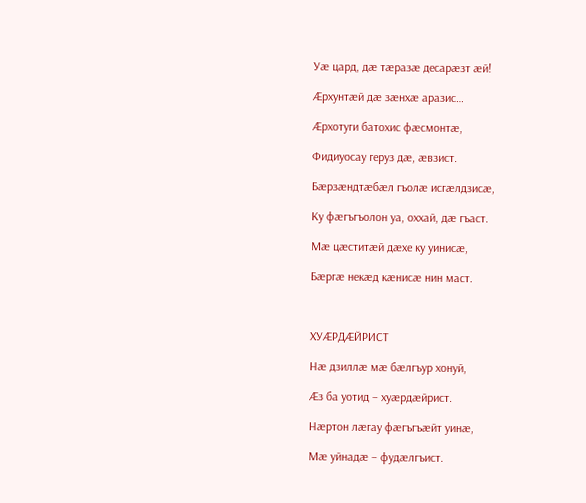Уæ цард, дæ тæразæ десарæзт æй!

Æрхунтæй дæ зæнхæ аразис…

Æрхотуги батохис фæсмонтæ,

Фидиуосау геруз дæ, æвзист.

Бæрзæндтæбæл гъолæ исгæлдзисæ,

Ку фæгъгъолон уа, оххай, дæ гъаст.

Мæ цæститæй дæхе ку уинисæ,

Бæргæ некæд кæнисæ нин маст.



ХУÆРДÆЙРИСТ

Нæ дзиллæ мæ бæлгъур хонуй,

Æз ба уотид – хуæрдæйрист.

Нæртон лæгау фæгъгъæйт уинæ,

Мæ уйнадæ – фудæлгъист.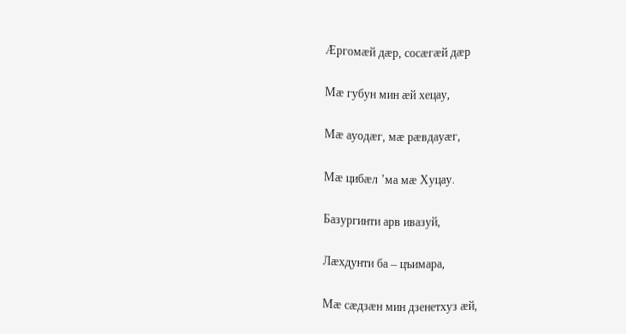Æргомæй дæр, сосæгæй дæр

Мæ губун мин æй хецау,

Мæ ауодæг, мæ рæвдауæг,

Мæ цибæл ’ма мæ Хуцау.

Базургинти арв ивазуй,

Лæхдунти ба – цъимара,

Мæ сæдзæн мин дзенетхуз æй,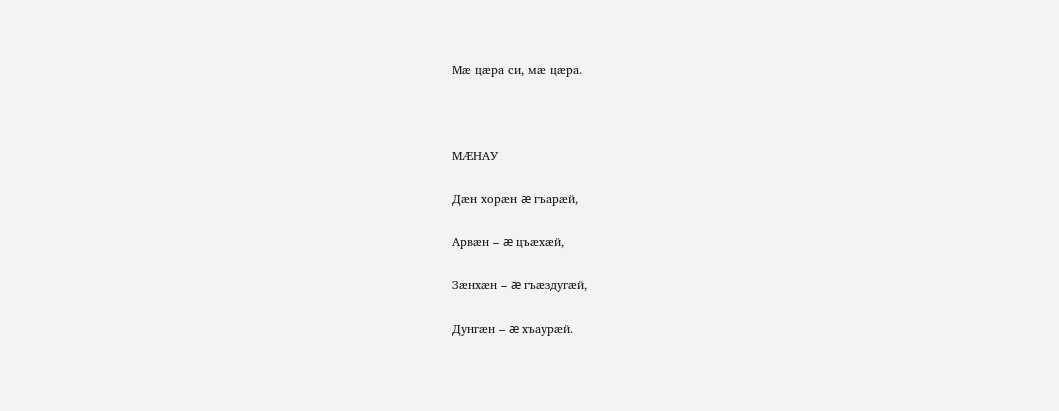Мæ цæра си, мæ цæра.



МÆНАУ

Дæн хорæн æ гъарæй,

Арвæн – æ цъæхæй,

Зæнхæн – æ гъæздугæй,

Дунгæн – æ хъаурæй.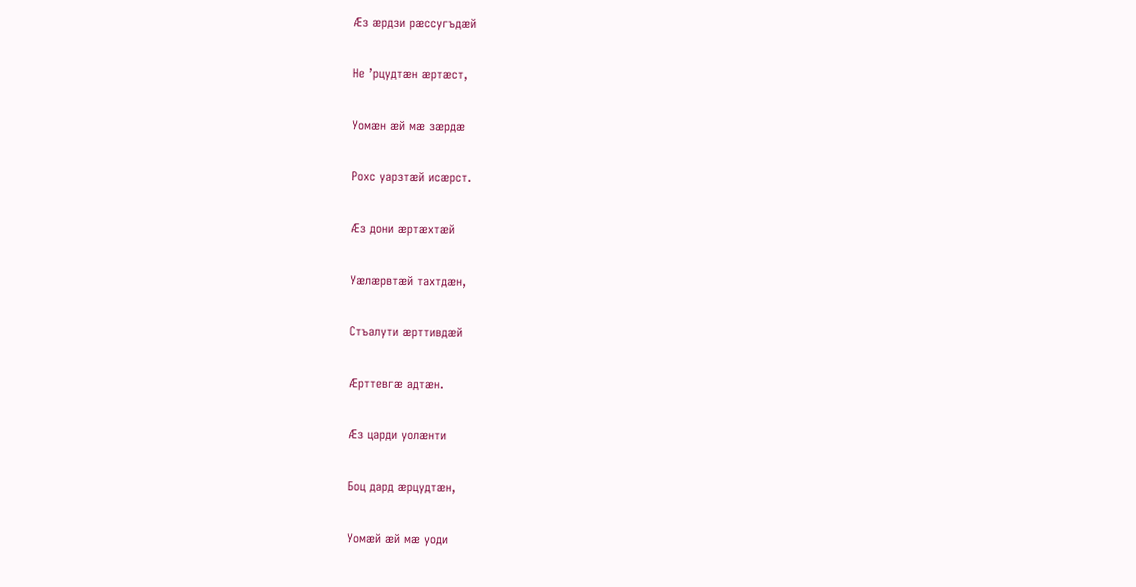Æз æрдзи рæссугъдæй

Не ’рцудтæн æртæст,

Уомæн æй мæ зæрдæ

Рохс уарзтæй исæрст.

Æз дони æртæхтæй

Уæлæрвтæй тахтдæн,

Стъалути æрттивдæй

Æрттевгæ адтæн.

Æз царди уолæнти

Боц дард æрцудтæн,

Уомæй æй мæ уоди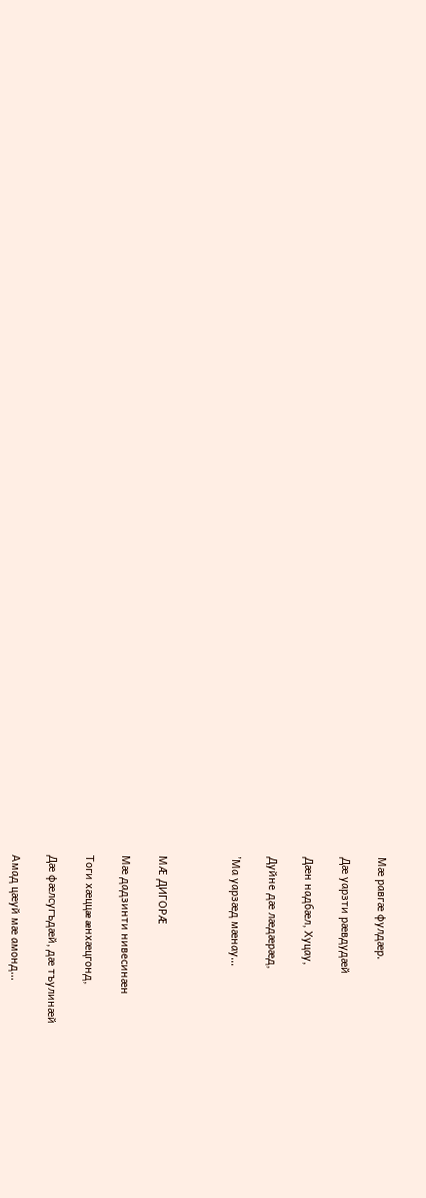Мæ равгæ фулдæр.

Дæ уарзти рæвдудæй

Дæн надбæл, Хуцау,

Дуйне дæ лæдæрæд,

’Ма уарзæд мæнау…



МÆ ДИГОРÆ

Мæ дадзинти нивесинæн

Тоги хæццæ æнхæцгонд,

Дæ фæлсугъдæй, дæ тъулинæй

Амад цæуй мæ амонд…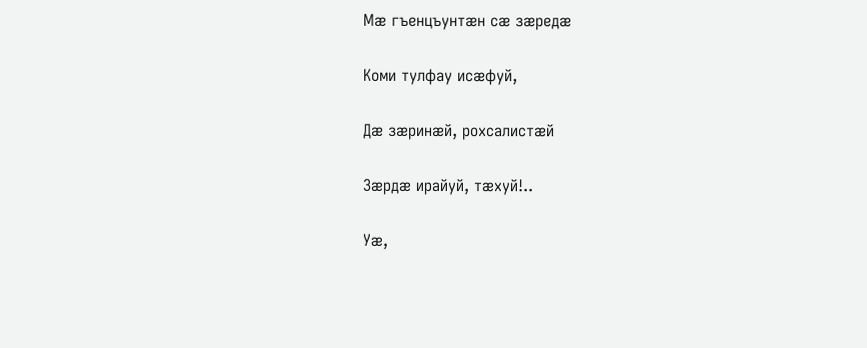Мæ гъенцъунтæн сæ зæредæ

Коми тулфау исæфуй,

Дæ зæринæй, рохсалистæй

Зæрдæ ирайуй, тæхуй!..

Уæ,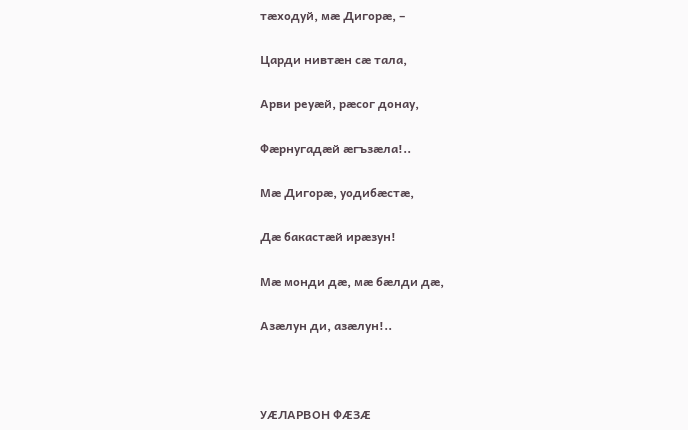тæходуй, мæ Дигорæ, –

Царди нивтæн сæ тала,

Арви реуæй, рæсог донау,

Фæрнугадæй æгъзæла!..

Мæ Дигорæ, уодибæстæ,

Дæ бакастæй ирæзун!

Мæ монди дæ, мæ бæлди дæ,

Азæлун ди, азæлун!..



УÆЛАРВОН ФÆЗÆ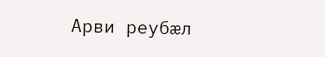Арви реубæл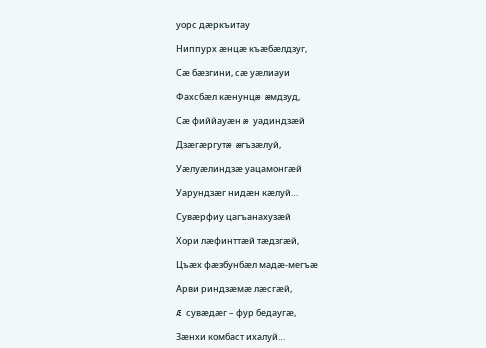уорс дæркъитау

Ниппурх æнцæ къæбæлдзуг,

Сæ бæзгини, сæ уæлиауи

Фахсбæл кæнунцæ æмдзуд,

Сæ фиййауæн æ уадиндзæй

Дзæгæргутæ æгъзæлуй,

Уæлуæлиндзæ уацамонгæй

Уарундзæг нидæн кæлуй…

Сувæрфиу цагъанахузæй

Хори лæфинттæй тæдзгæй,

Цъæх фæзбунбæл мадæ-мегъæ

Арви риндзæмæ лæсгæй,

Æ сувæдæг – фур бедаугæ,

Зæнхи комбаст ихалуй…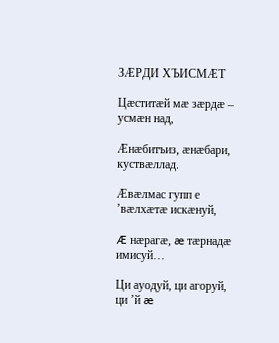ЗÆРДИ ХЪИСМÆТ

Цæститæй мæ зæрдæ – усмæн над,

Æнæбитъиз, æнæбари, куствæллад.

Æвæлмас гупп е ’вæлхæтæ искæнуй,

Æ нæрагæ, æ тæрнадæ имисуй…

Ци ауодуй, ци агоруй, ци ’й æ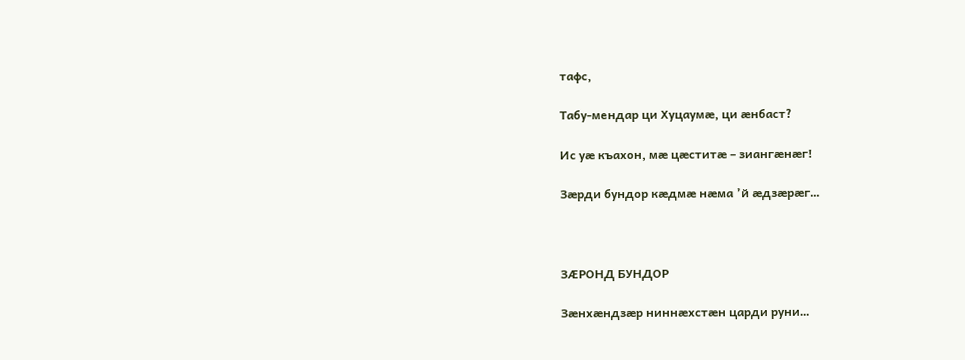тафс,

Табу-мендар ци Хуцаумæ, ци æнбаст?

Ис уæ къахон, мæ цæститæ – зиангæнæг!

Зæрди бундор кæдмæ нæма ’й æдзæрæг…



ЗÆРОНД БУНДОР

Зæнхæндзæр ниннæхстæн царди руни…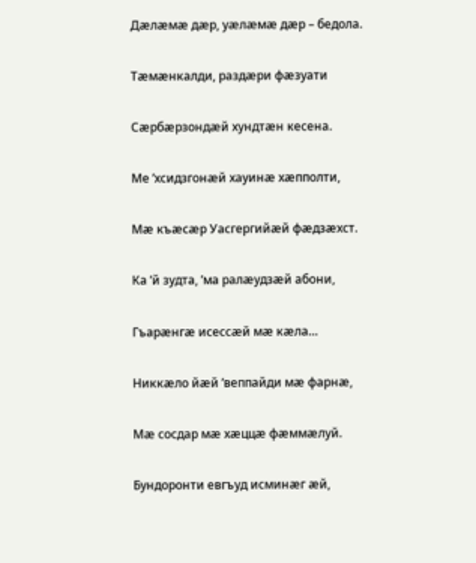Дæлæмæ дæр, уæлæмæ дæр – бедола.

Тæмæнкалди, раздæри фæзуати

Сæрбæрзондæй хундтæн кесена.

Ме ’хсидзгонæй хауинæ хæпполти,

Мæ къæсæр Уасгергийæй фæдзæхст.

Ка ’й зудта, ’ма ралæудзæй абони,

Гъарæнгæ исессæй мæ кæла…

Никкæло йæй ’веппайди мæ фарнæ,

Мæ сосдар мæ хæццæ фæммæлуй.

Бундоронти евгъуд исминæг æй,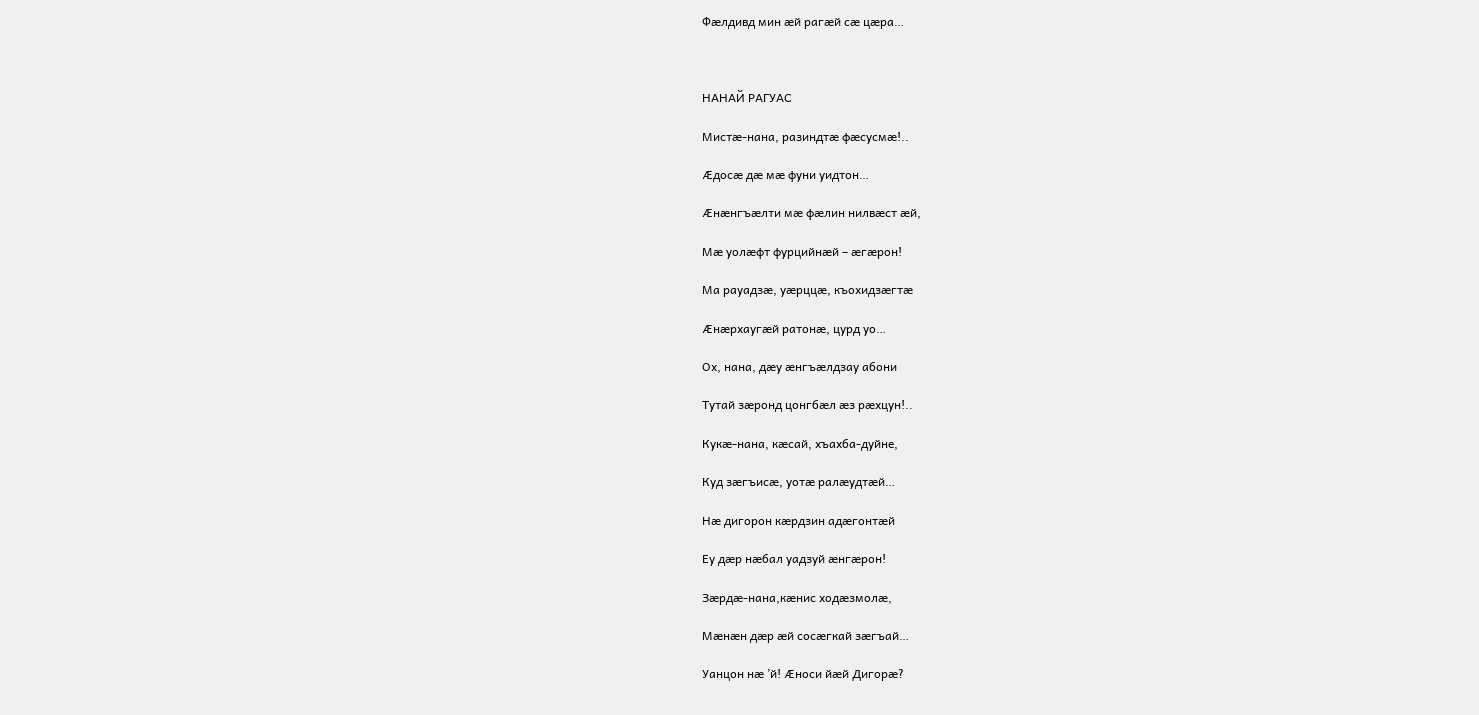Фæлдивд мин æй рагæй сæ цæра…



НАНАЙ РАГУАС

Мистæ-нана, разиндтæ фæсусмæ!..

Æдосæ дæ мæ фуни уидтон…

Æнæнгъæлти мæ фæлин нилвæст æй,

Мæ уолæфт фурцийнæй – æгæрон!

Ма рауадзæ, уæрццæ, къохидзæгтæ

Æнæрхаугæй ратонæ, цурд уо…

Ох, нана, дæу æнгъæлдзау абони

Тутай зæронд цонгбæл æз рæхцун!..

Кукæ-нана, кæсай, хъахба-дуйне,

Куд зæгъисæ, уотæ ралæудтæй…

Нæ дигорон кæрдзин адæгонтæй

Еу дæр нæбал уадзуй æнгæрон!

Зæрдæ-нана,кæнис ходæзмолæ,

Мæнæн дæр æй сосæгкай зæгъай…

Уанцон нæ ’й! Æноси йæй Дигорæ?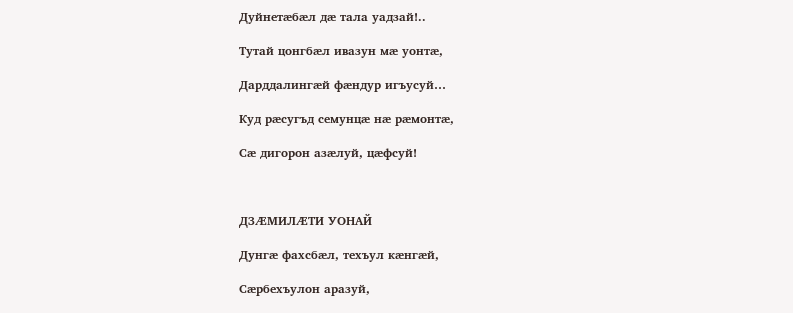Дуйнетæбæл дæ тала уадзай!..

Тутай цонгбæл ивазун мæ уонтæ,

Дарддалингæй фæндур игъусуй…

Куд рæсугъд семунцæ нæ рæмонтæ,

Сæ дигорон азæлуй, цæфсуй!



ДЗÆМИЛÆТИ УОНАЙ

Дунгæ фахсбæл, техъул кæнгæй,

Сæрбехъулон аразуй,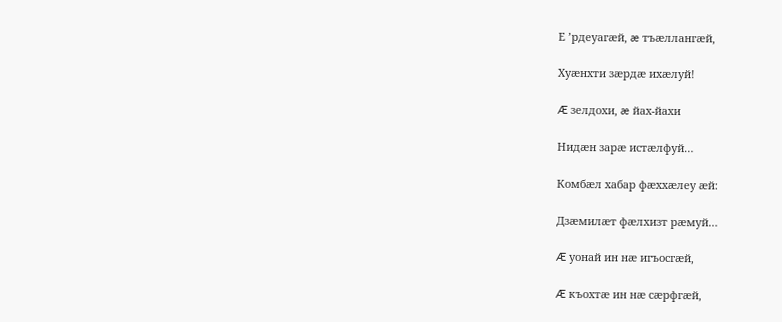Е ’рдеуагæй, æ тъæллангæй,

Хуæнхти зæрдæ ихæлуй!

Æ зелдохи, æ йах-йахи

Нидæн зарæ истæлфуй…

Комбæл хабар фæххæлеу æй:

Дзæмилæт фæлхизт рæмуй…

Æ уонай ин нæ игъосгæй,

Æ къохтæ ин нæ сæрфгæй,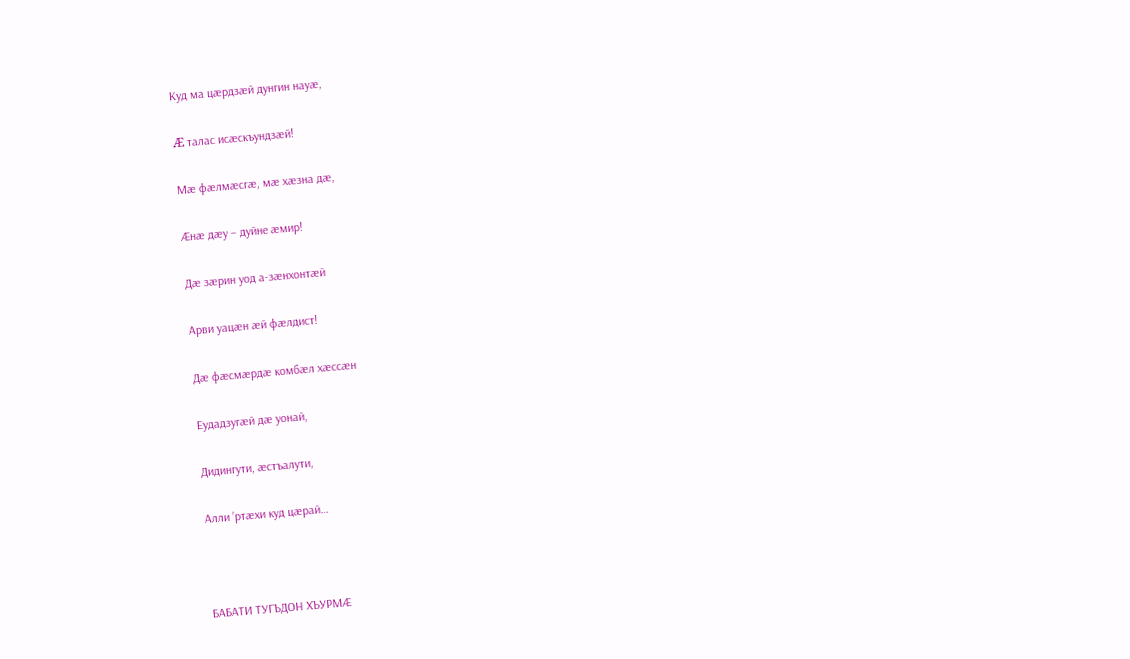Куд ма цæрдзæй дунгин науæ,

Æ талас исæскъундзæй!

Мæ фæлмæсгæ, мæ хæзна дæ,

Æнæ дæу – дуйне æмир!

Дæ зæрин уод а-зæнхонтæй

Арви уацæн æй фæлдист!

Дæ фæсмæрдæ комбæл хæссæн

Еудадзугæй дæ уонай,

Дидингути, æстъалути,

Алли ’ртæхи куд цæрай…



БАБАТИ ТУГЪДОН ХЪУРМÆ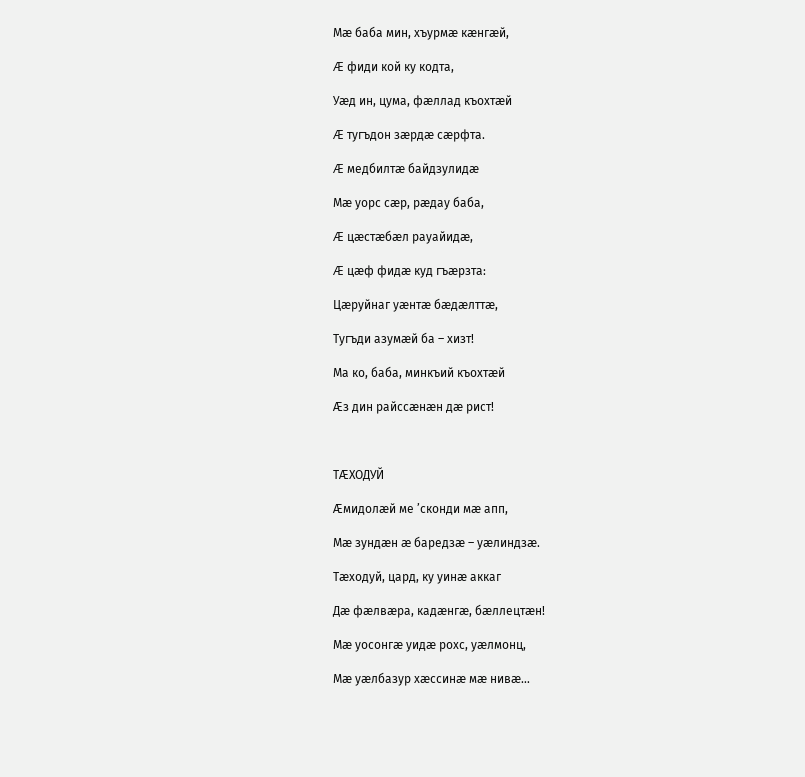Мæ баба мин, хъурмæ кæнгæй,

Æ фиди кой ку кодта,

Уæд ин, цума, фæллад къохтæй

Æ тугъдон зæрдæ сæрфта.

Æ медбилтæ байдзулидæ

Мæ уорс сæр, рæдау баба,

Æ цæстæбæл рауайидæ,

Æ цæф фидæ куд гъæрзта:

Цæруйнаг уæнтæ бæдæлттæ,

Тугъди азумæй ба – хизт!

Ма ко, баба, минкъий къохтæй

Æз дин райссæнæн дæ рист!



ТÆХОДУЙ

Æмидолæй ме ’сконди мæ апп,

Мæ зундæн æ баредзæ – уæлиндзæ.

Тæходуй, цард, ку уинæ аккаг

Дæ фæлвæра, кадæнгæ, бæллецтæн!

Мæ уосонгæ уидæ рохс, уæлмонц,

Мæ уæлбазур хæссинæ мæ нивæ…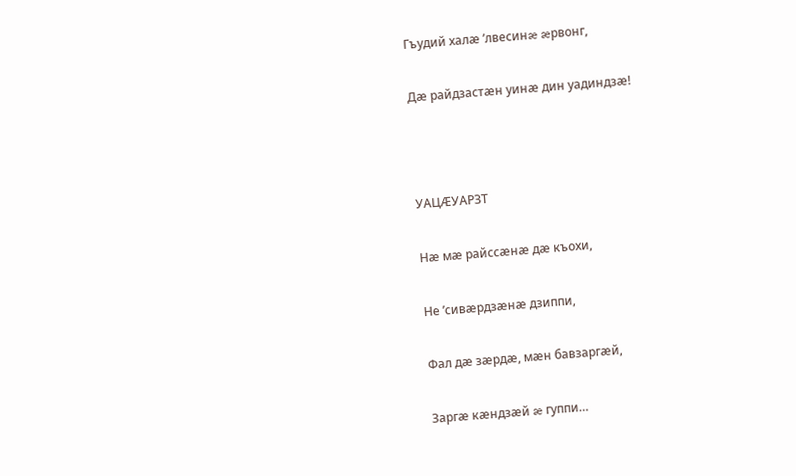Гъудий халæ ’лвесинæ æрвонг,

Дæ райдзастæн уинæ дин уадиндзæ!



УАЦÆУАРЗТ

Нæ мæ райссæнæ дæ къохи,

Не ’сивæрдзæнæ дзиппи,

Фал дæ зæрдæ, мæн бавзаргæй,

Заргæ кæндзæй æ гуппи…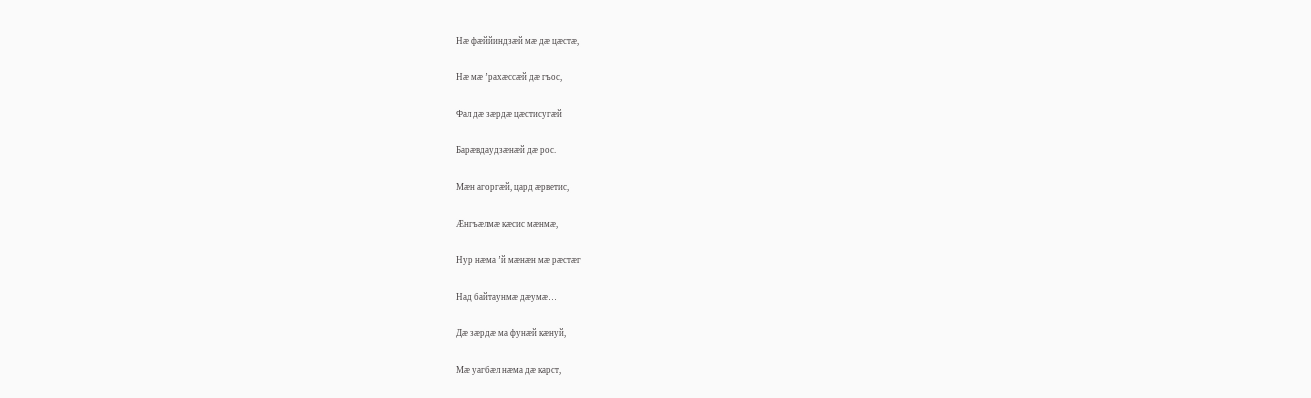Нæ фæййиндзæй мæ дæ цæстæ,

Нæ мæ ’рахæссæй дæ гъос,

Фал дæ зæрдæ цæстисугæй

Барæвдаудзæнæй дæ рос.

Мæн агоргæй, цард æрветис,

Æнгъæлмæ кæсис мæнмæ,

Нур нæма ’й мæнæн мæ рæстæг

Над байтаунмæ дæумæ…

Дæ зæрдæ ма фунæй кæнуй,

Мæ уагбæл нæма дæ карст,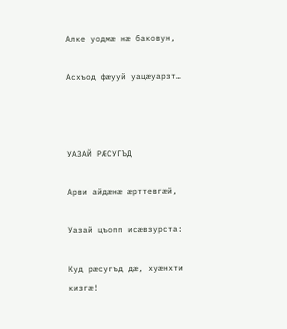Алке уодмæ нæ баковун,

Асхъод фæууй уацæуарзт…



УАЗАЙ РÆСУГЪД

Арви айдæнæ æрттевгæй,

Уазай цъопп исæвзурста:

Куд рæсугъд дæ, хуæнхти кизгæ!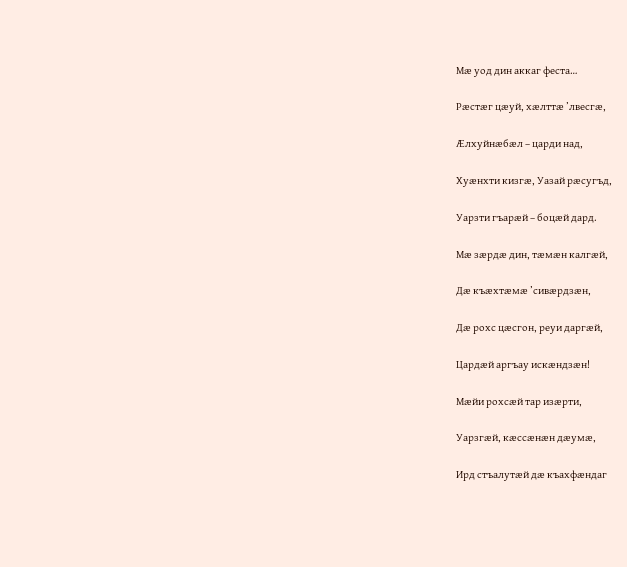Мæ уод дин аккаг феста…

Рæстæг цæуй, хæлттæ ’лвесгæ,

Æлхуйнæбæл – царди над,

Хуæнхти кизгæ, Уазай рæсугъд,

Уарзти гъарæй – боцæй дард.

Мæ зæрдæ дин, тæмæн калгæй,

Дæ къæхтæмæ ’сивæрдзæн,

Дæ рохс цæсгон, реуи даргæй,

Цардæй аргъау искæндзæн!

Мæйи рохсæй тар изæрти,

Уарзгæй, кæссæнæн дæумæ,

Ирд стъалутæй дæ къахфæндаг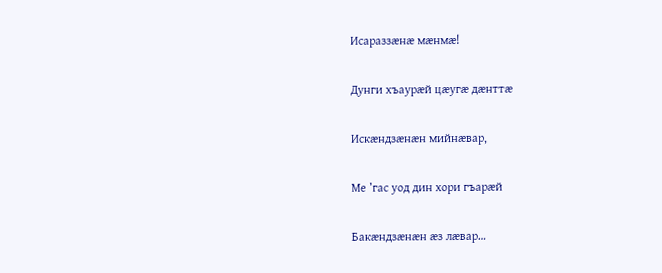Исараззæнæ мæнмæ!

Дунги хъаурæй цæугæ дæнттæ

Искæндзæнæн мийнæвар,

Ме ’гас уод дин хори гъарæй

Бакæндзæнæн æз лæвар…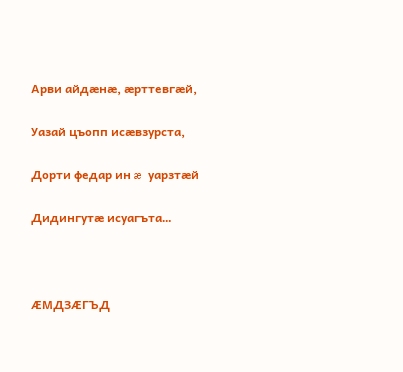Арви айдæнæ, æрттевгæй,

Уазай цъопп исæвзурста,

Дорти федар ин æ уарзтæй

Дидингутæ исуагъта…



ÆМДЗÆГЪД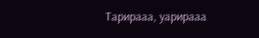Тарирааа, уарирааа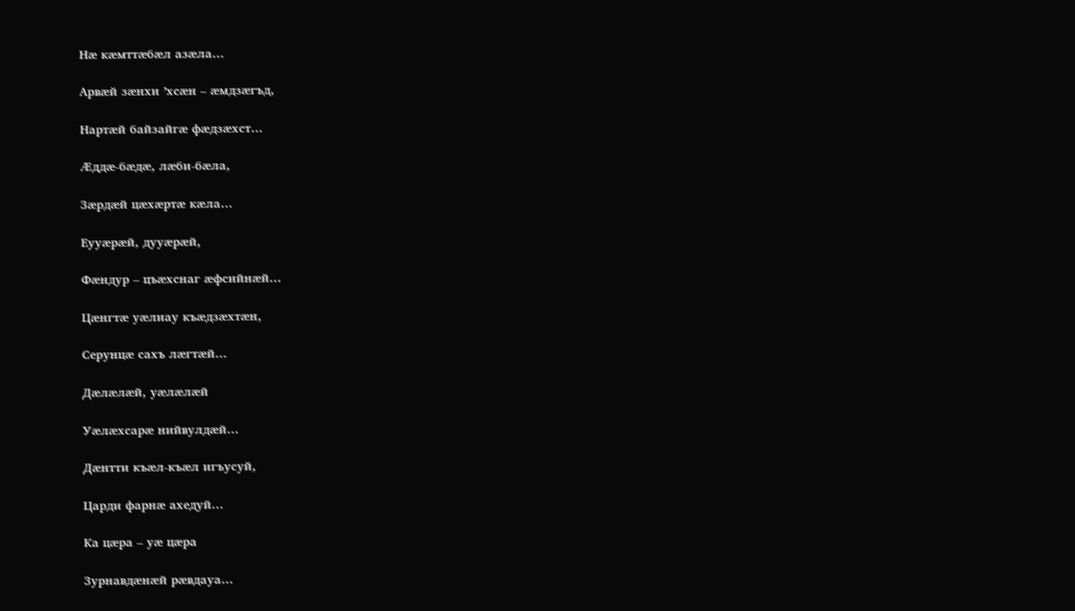Нæ кæмттæбæл азæла…

Арвæй зæнхи ’хсæн – æмдзæгъд,

Нартæй байзайгæ фæдзæхст…

Æддæ-бæдæ, лæби-бæла,

Зæрдæй цæхæртæ кæла…

Еууæрæй, дууæрæй,

Фæндур – цъæхснаг æфсийнæй…

Цæнгтæ уæлиау къæдзæхтæн,

Серунцæ сахъ лæгтæй…

Дæлæлæй, уæлæлæй

Уæлæхсарæ нийвулдæй…

Дæнтти къæл-къæл игъусуй,

Царди фарнæ ахедуй…

Ка цæра – уæ цæра

Зурнавдæнæй рæвдауа…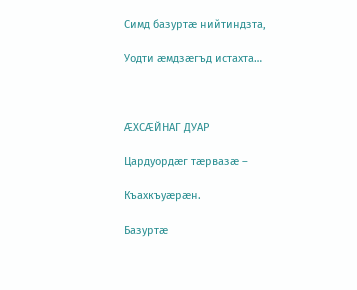Симд базуртæ нийтиндзта,

Уодти æмдзæгъд истахта…



ÆХСÆЙНАГ ДУАР

Цардуордæг тæрвазæ –

Къахкъуæрæн.

Базуртæ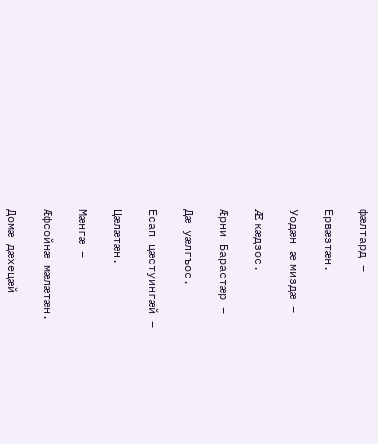фæлтард –

Ервæзтæн.

Уодæн æ миздæ –

Æ кæдзос.

Æрни Барастæр –

Дæ уæлгъос.

Есап цæстуингæй –

Цæлæтæн.

Мæнгæ –

Æфсойнæ мæлæтæн.

Домæ дæхецæй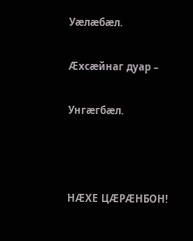Уæлæбæл.

Æхсæйнаг дуар –

Унгæгбæл.



НÆХЕ ЦÆРÆНБОН!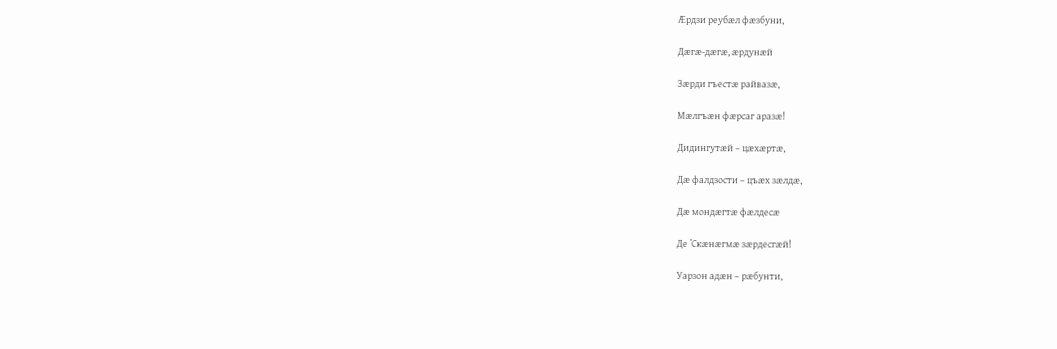Æрдзи реубæл фæзбуни,

Дæгæ-дæгæ, æрдунæй

Зæрди гъестæ райвазæ,

Мæлгъæн фæрсаг аразæ!

Дидингутæй – цæхæртæ,

Дæ фалдзости – цъæх зæлдæ,

Дæ мондæгтæ фæлдесæ

Де ’Скæнæгмæ зæрдесгæй!

Уарзон адæн – рæбунти,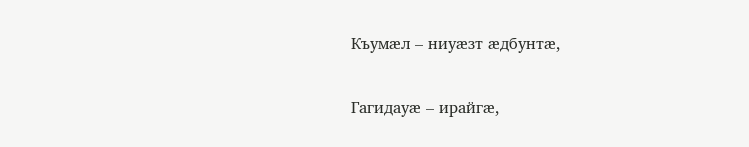Къумæл – ниуæзт æдбунтæ,

Гагидауæ – ирайгæ,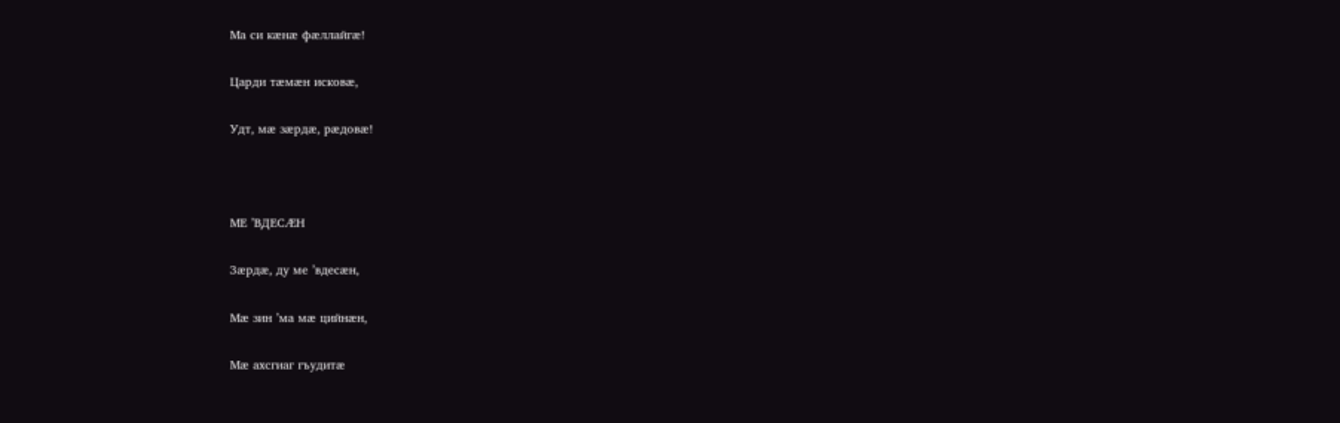Ма си кæнæ фæллайгæ!

Царди тæмæн исковæ,

Удт, мæ зæрдæ, рæдовæ!



МЕ ’ВДЕСÆН

Зæрдæ, ду ме ’вдесæн,

Мæ зин ’ма мæ цийнæн,

Мæ ахсгиаг гъудитæ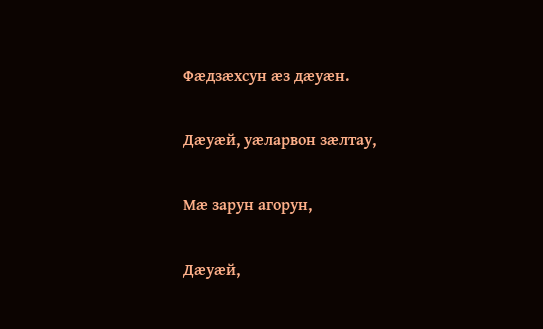Фæдзæхсун æз дæуæн.

Дæуæй, уæларвон зæлтау,

Мæ зарун агорун,

Дæуæй,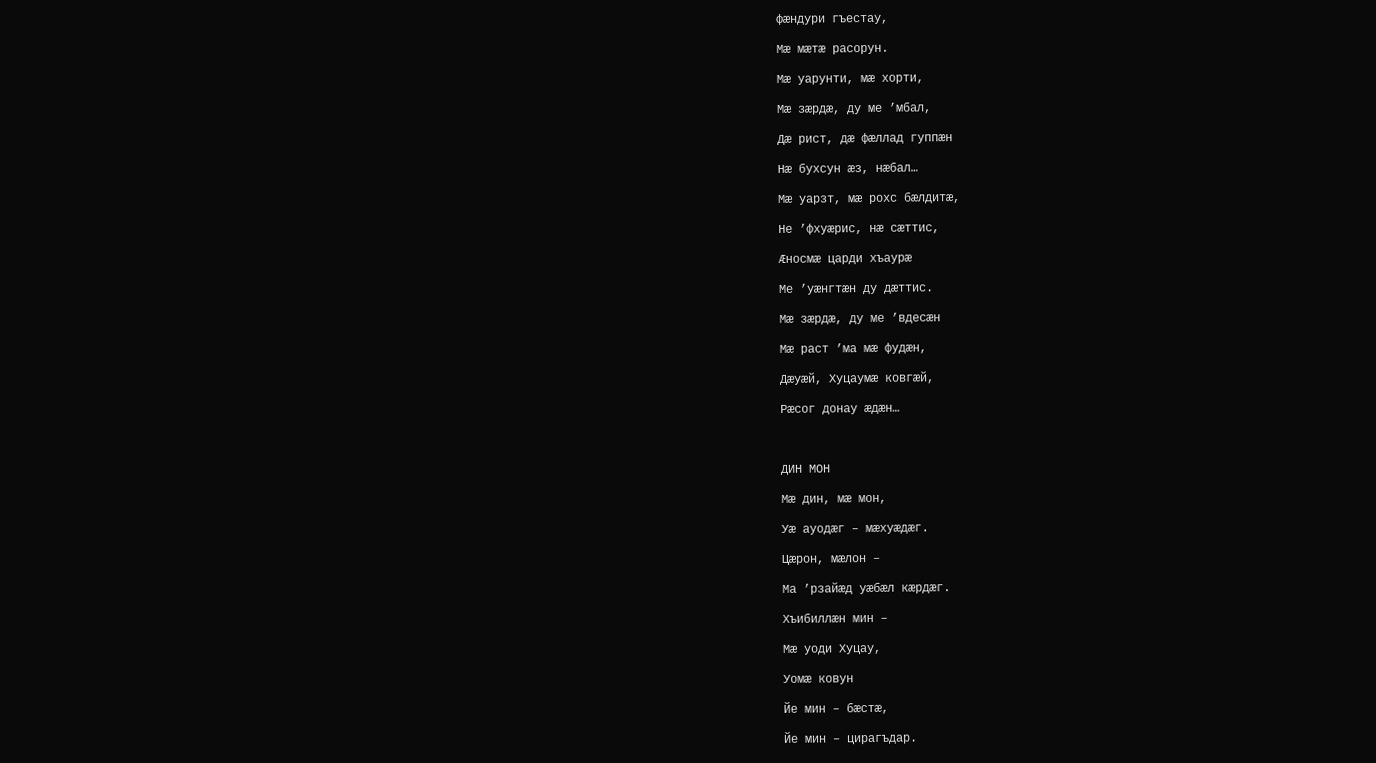фæндури гъестау,

Мæ мæтæ расорун.

Мæ уарунти, мæ хорти,

Мæ зæрдæ, ду ме ’мбал,

Дæ рист, дæ фæллад гуппæн

Нæ бухсун æз, нæбал…

Мæ уарзт, мæ рохс бæлдитæ,

Не ’фхуæрис, нæ сæттис,

Æносмæ царди хъаурæ

Ме ’уæнгтæн ду дæттис.

Мæ зæрдæ, ду ме ’вдесæн

Мæ раст ’ма мæ фудæн,

Дæуæй, Хуцаумæ ковгæй,

Рæсог донау æдæн…



ДИН МОН

Мæ дин, мæ мон,

Уæ ауодæг – мæхуæдæг.

Цæрон, мæлон –

Ма ’рзайæд уæбæл кæрдæг.

Хъибиллæн мин –

Мæ уоди Хуцау,

Уомæ ковун

Йе мин – бæстæ,

Йе мин – цирагъдар.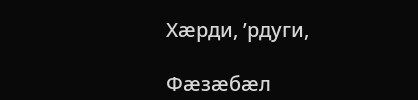Хæрди, ’рдуги,

Фæзæбæл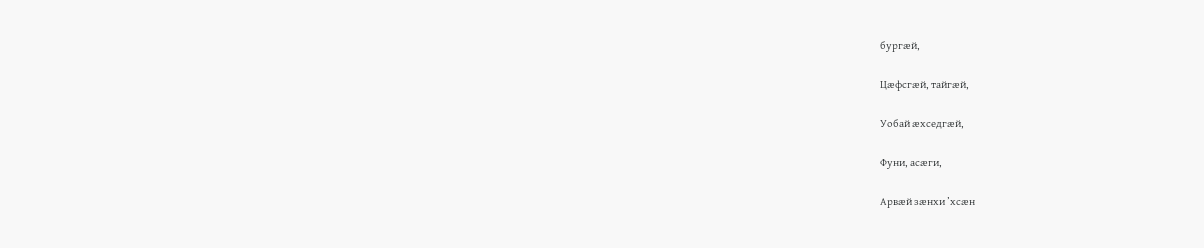бургæй,

Цæфсгæй, тайгæй,

Уобай æхседгæй,

Фуни, асæги,

Арвæй зæнхи ’хсæн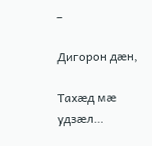–

Дигорон дæн,

Тахæд мæ удзæл…